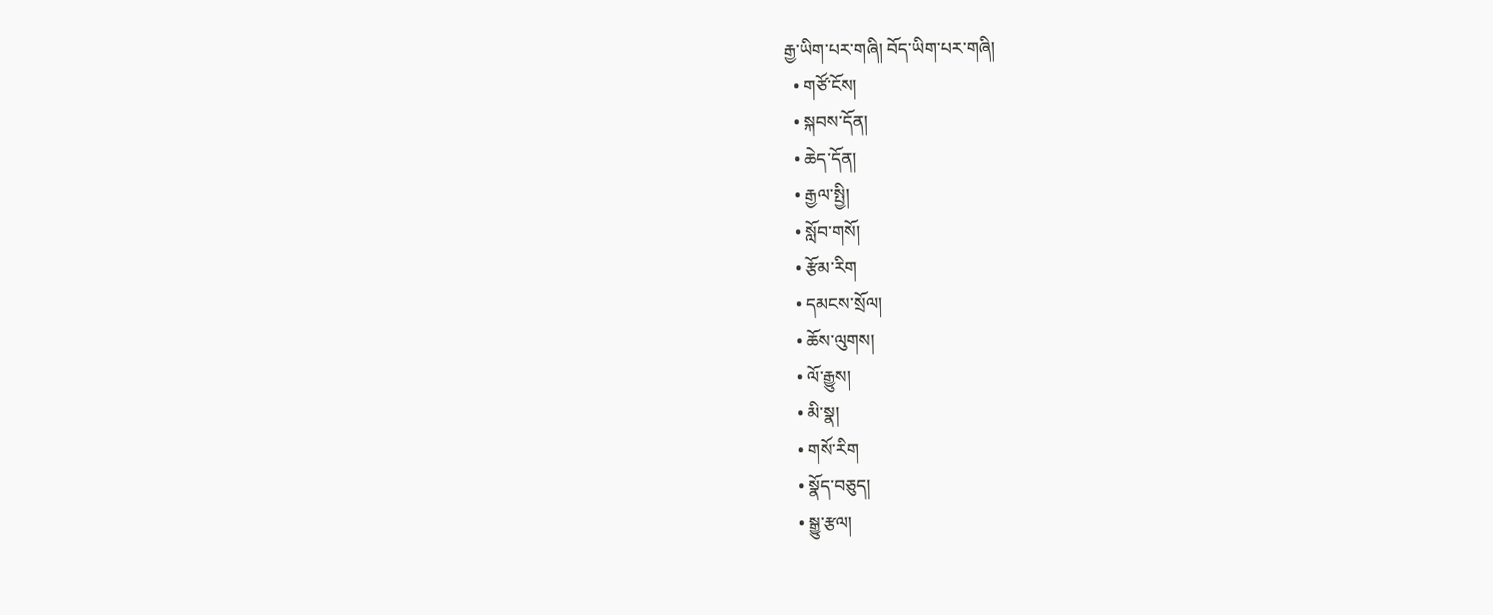རྒྱ་ཡིག་པར་གཞི། བོད་ཡིག་པར་གཞི།
  • གཙོ་ངོས།
  • སྐབས་དོན།
  • ཆེད་དོན།
  • རྒྱལ་སྤྱི།
  • སློབ་གསོ།
  • རྩོམ་རིག
  • དམངས་སྲོལ།
  • ཆོས་ལུགས།
  • ལོ་རྒྱུས།
  • མི་སྣ།
  • གསོ་རིག
  • སྣོད་བཅུད།
  • སྒྱུ་རྩལ།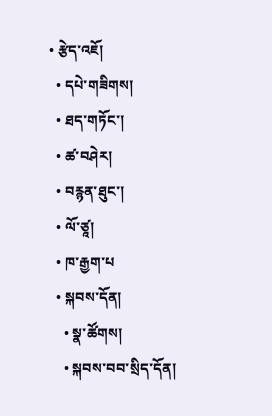• རྩེད་འཇོ།
  • དཔེ་གཟིགས།
  • ཐད་གཏོང་།
  • ཚ་བཤེར།
  • བརྙན་ཐུང་།
  • ལོ་ཙཱ།
  • ཁ་རྒྱག་པ
  • སྐབས་དོན།
    • སྣ་ཚོགས།
    • སྐབས་བབ་སྲིད་དོན།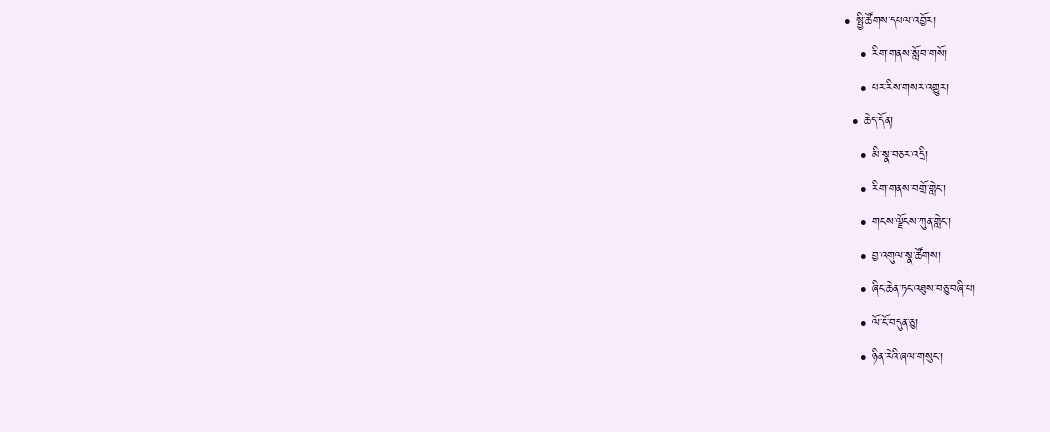• སྤྱི་ཚོགས་དཔལ་འབྱོར།
    • རིག་གནས་སློབ་གསོ།
    • པར་རིས་གསར་འགྱུར།
  • ཆེད་དོན།
    • མི་སྣ་བཅར་འདྲི།
    • རིག་གནས་བགྲོ་གླེང་།
    • གངས་ལྗོངས་ཀུན་གླེང་།
    • བྱ་འགུལ་སྣ་ཚོགས།
    • ཞིང་ཆེན་ཏང་འཐུས་བཅུ་བཞི་པ།
    • ལོ་ངོ་བདུན་ཅུ།
    • ཉིན་རེའི་ཞལ་གསུང་།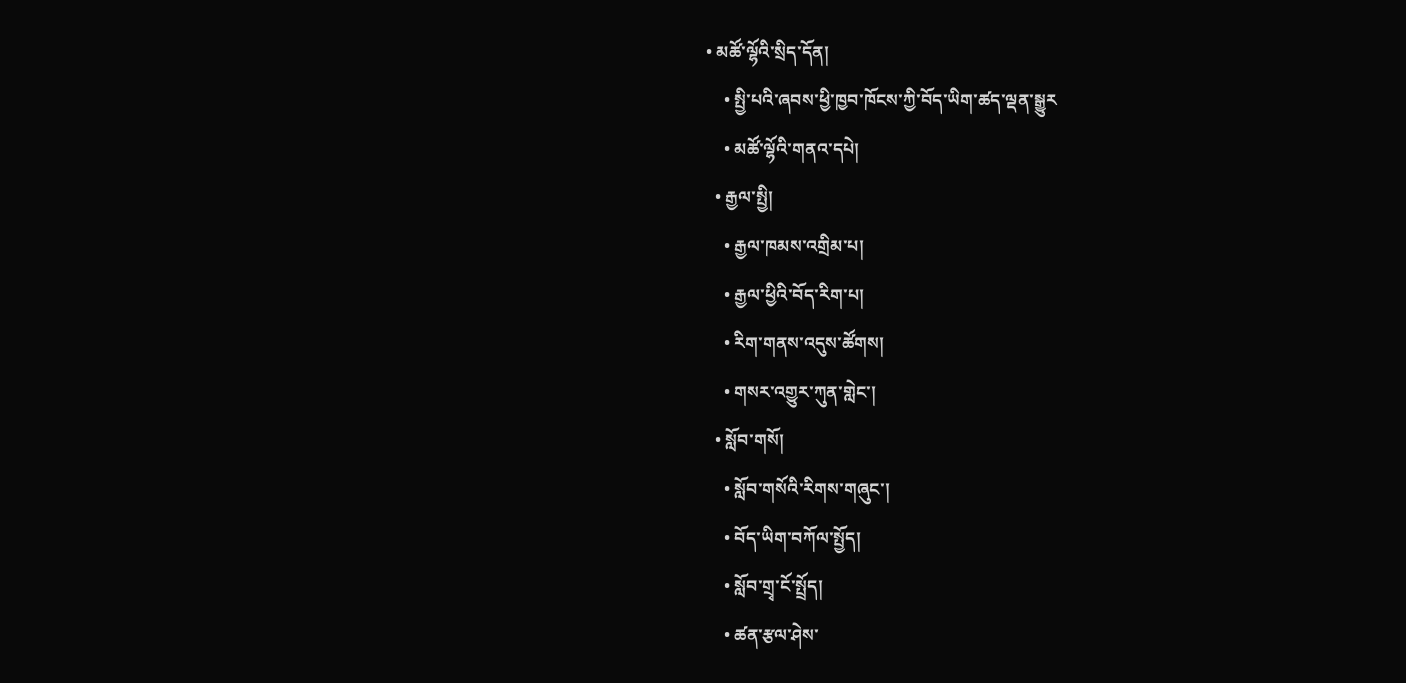• མཚོ་ལྷོའི་སྲིད་དོན།
    • སྤྱི་པའི་ཞབས་ཕྱི་ཁྱབ་ཁོངས་ཀྱི་བོད་ཡིག་ཚད་ལྡན་སྒྱུར
    • མཚོ་ལྷོའི་གནའ་དཔེ།
  • རྒྱལ་སྤྱི།
    • རྒྱལ་ཁམས་འགྲིམ་པ།
    • རྒྱལ་ཕྱིའི་བོད་རིག་པ།
    • རིག་གནས་འདུས་ཚོགས།
    • གསར་འགྱུར་ཀུན་གླེང་།
  • སློབ་གསོ།
    • སློབ་གསོའི་རིགས་གཞུང་།
    • བོད་ཡིག་བཀོལ་སྤྱོད།
    • སློབ་གྲྭ་ངོ་སྤྲོད།
    • ཚན་རྩལ་ཤེས་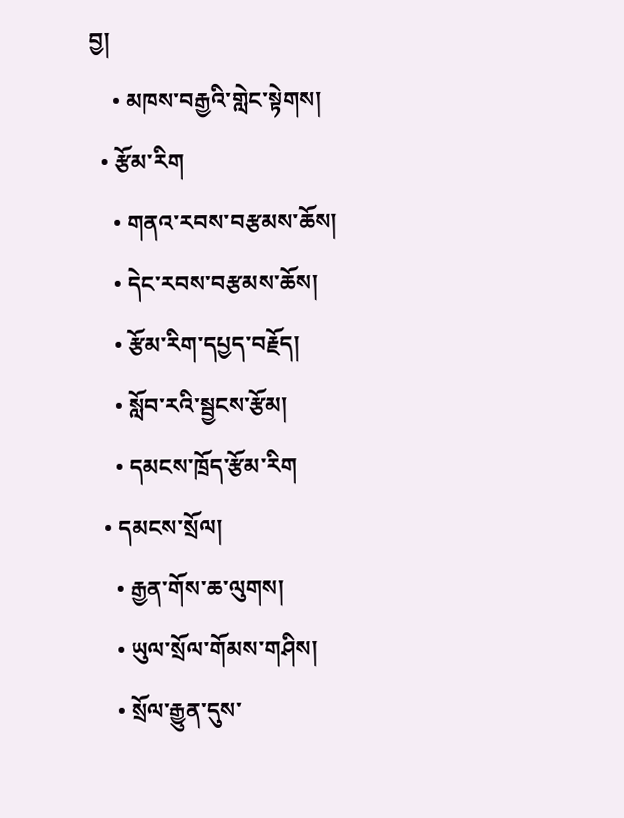བྱ།
    • མཁས་བརྒྱའི་གླེང་སྟེགས།
  • རྩོམ་རིག
    • གནའ་རབས་བརྩམས་ཆོས།
    • དེང་རབས་བརྩམས་ཆོས།
    • རྩོམ་རིག་དཔྱད་བརྗོད།
    • སློབ་རའི་སྦྱངས་རྩོམ།
    • དམངས་ཁྲོད་རྩོམ་རིག
  • དམངས་སྲོལ།
    • རྒྱན་གོས་ཆ་ལུགས།
    • ཡུལ་སྲོལ་གོམས་གཤིས།
    • སྲོལ་རྒྱུན་དུས་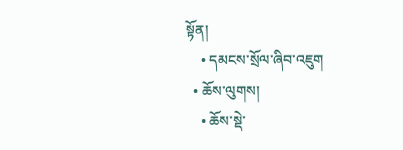སྟོན།
    • དམངས་སྲོལ་ཞིབ་འཇུག
  • ཆོས་ལུགས།
    • ཆོས་སྡེ་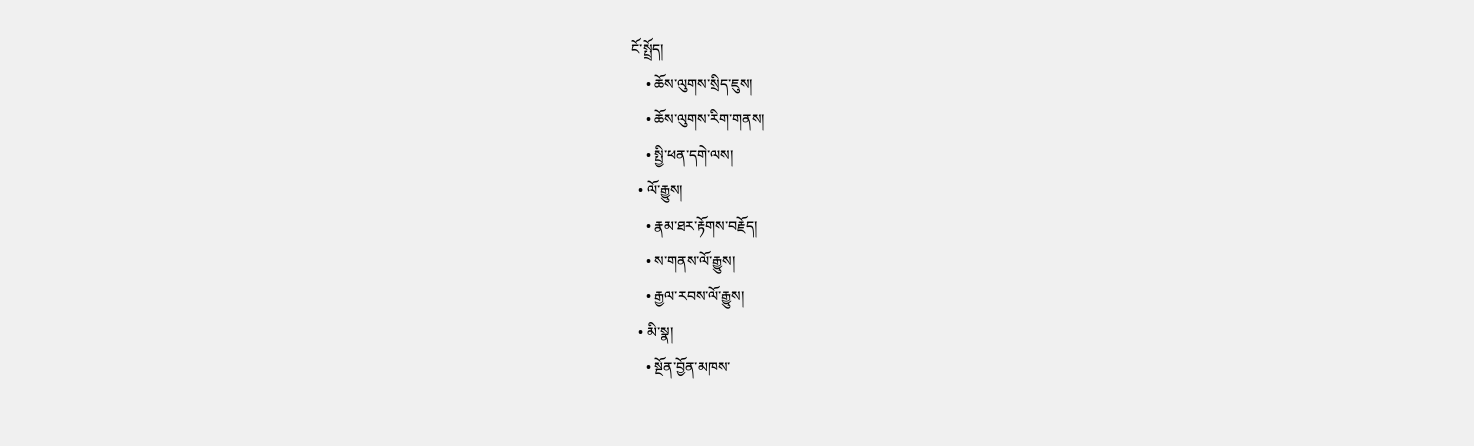ངོ་སྤྲོད།
    • ཆོས་ལུགས་སྲིད་ཇུས།
    • ཆོས་ལུགས་རིག་གནས།
    • སྤྱི་ཕན་དགེ་ལས།
  • ལོ་རྒྱུས།
    • རྣམ་ཐར་རྟོགས་བརྗོད།
    • ས་གནས་ལོ་རྒྱུས།
    • རྒྱལ་རབས་ལོ་རྒྱུས།
  • མི་སྣ།
    • སྔོན་བྱོན་མཁས་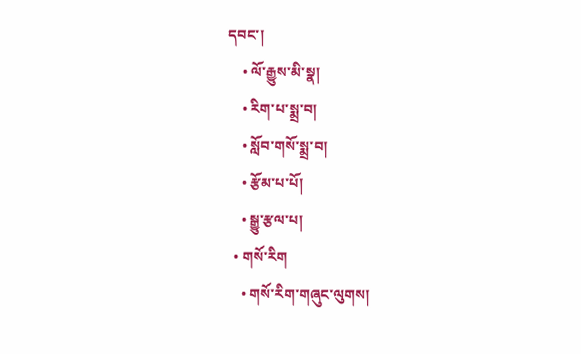དབང་།
    • ལོ་རྒྱུས་མི་སྣ།
    • རིག་པ་སྨྲ་བ།
    • སློབ་གསོ་སྨྲ་བ།
    • རྩོམ་པ་པོ།
    • སྒྱུ་རྩལ་པ།
  • གསོ་རིག
    • གསོ་རིག་གཞུང་ལུགས།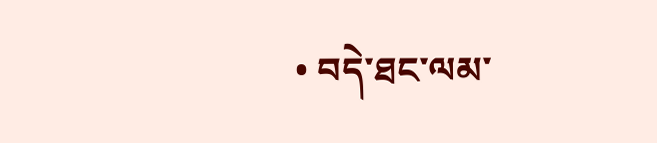• བདེ་ཐང་ལམ་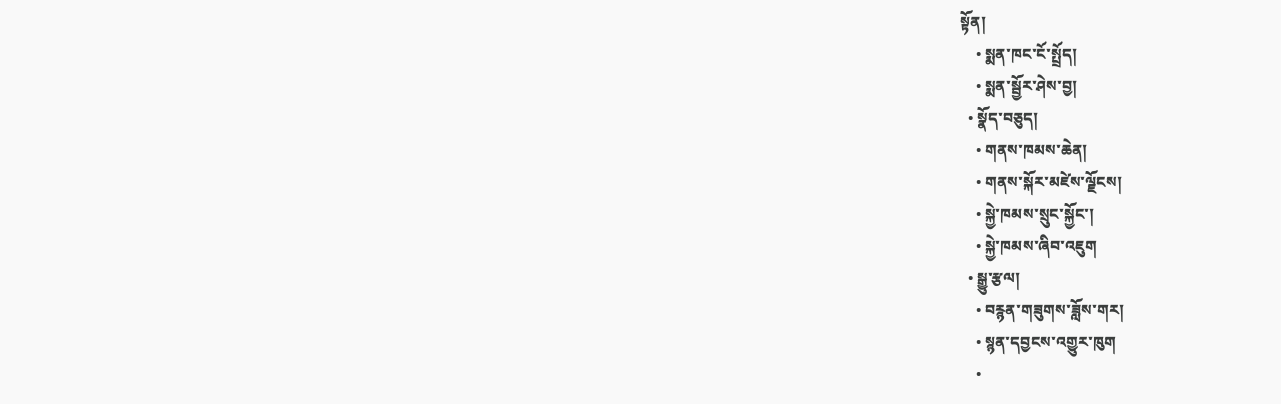སྟོན།
    • སྨན་ཁང་ངོ་སྤྲོད།
    • སྨན་སྦྱོར་ཤེས་བྱ།
  • སྣོད་བཅུད།
    • གནས་ཁམས་ཆེན།
    • གནས་སྐོར་མཛེས་ལྗོངས།
    • སྐྱེ་ཁམས་སྲུང་སྐྱོང་།
    • སྐྱེ་ཁམས་ཞིབ་འཇུག
  • སྒྱུ་རྩལ།
    • བརྙན་གཟུགས་ཟློས་གར།
    • སྙན་དབྱངས་འགྱུར་ཁུག
    •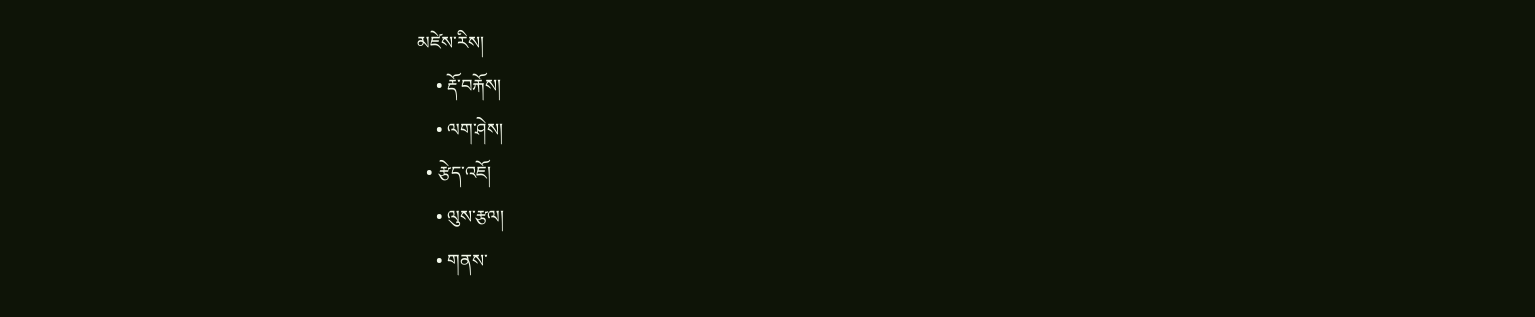མཛེས་རིས།
    • རྡོ་བརྐོས།
    • ལག་ཤེས།
  • རྩེད་འཇོ།
    • ལུས་རྩལ།
    • གནས་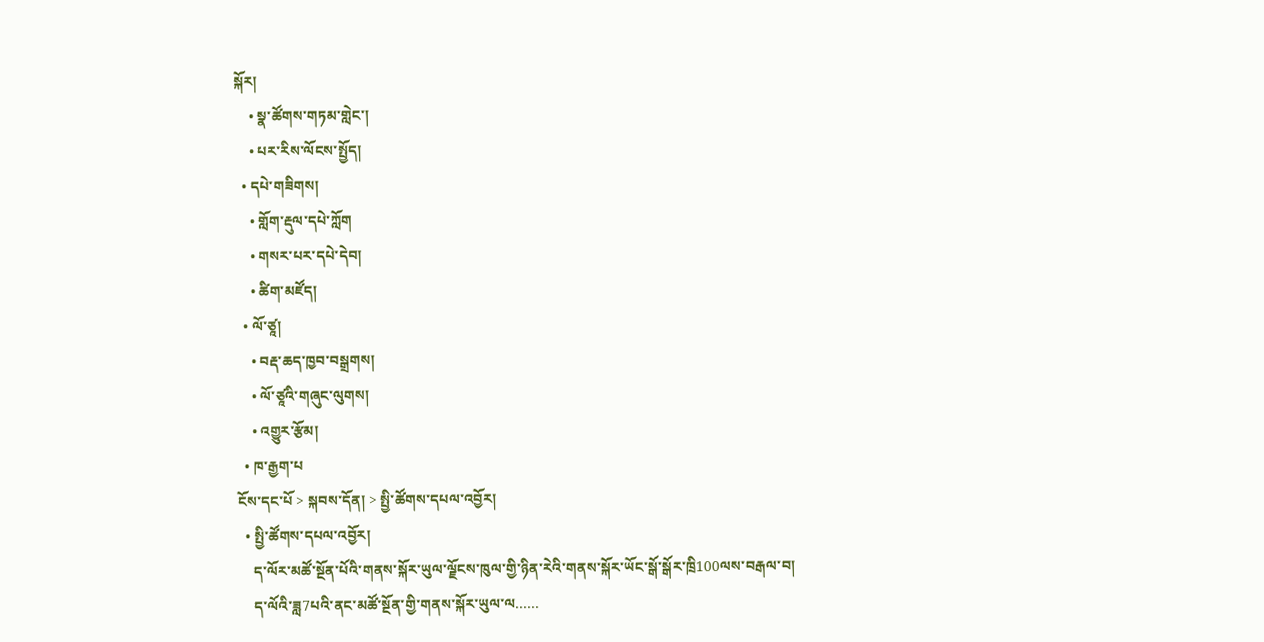སྐོར།
    • སྣ་ཚོགས་གཏམ་གླེང་།
    • པར་རིས་ལོངས་སྤྱོད།
  • དཔེ་གཟིགས།
    • གློག་རྡུལ་དཔེ་ཀློག
    • གསར་པར་དཔེ་དེབ།
    • ཚིག་མཛོད།
  • ལོ་ཙཱ།
    • བརྡ་ཆད་ཁྱབ་བསྒྲགས།
    • ལོ་ཙཱའི་གཞུང་ལུགས།
    • འགྱུར་རྩོམ།
  • ཁ་རྒྱག་པ
ངོས་དང་པོ > སྐབས་དོན། > སྤྱི་ཚོགས་དཔལ་འབྱོར།
  • སྤྱི་ཚོགས་དཔལ་འབྱོར།
    ད་ལོར་མཚོ་སྔོན་པོའི་གནས་སྐོར་ཡུལ་ལྗོངས་ཁུལ་གྱི་ཉིན་རེའི་གནས་སྐོར་ཡོང་སྒོ་སྒོར་ཁྲི100ལས་བརྒལ་བ།
    ད་ལོའི་ཟླ7པའི་ནང་མཚོ་སྔོན་གྱི་གནས་སྐོར་ཡུལ་ལ......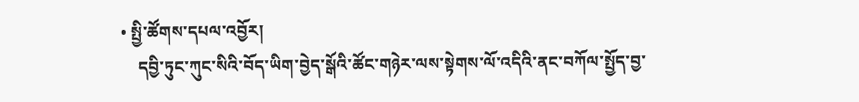• སྤྱི་ཚོགས་དཔལ་འབྱོར།
    དབྱི་ཏུང་ཀུང་སིའི་བོད་ཡིག་བྱེད་སྒོའི་ཚོང་གཉེར་ལས་སྟེགས་ལོ་འདིའི་ནང་བཀོལ་སྤྱོད་བྱ་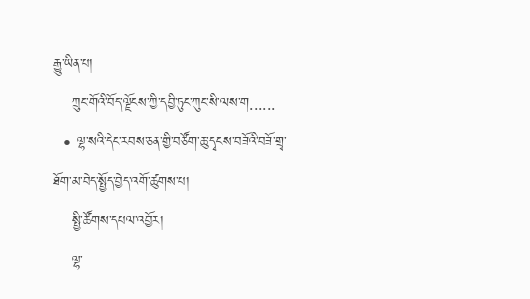རྒྱུ་ཡིན་པ།
    ཀྲུང་གོའི་བོད་ལྗོངས་ཀྱི་དབྱི་ཏུང་ཀུང་སི་ལས་ག......
  • ལྷ་སའི་དེང་རབས་ཅན་གྱི་བཙོག་ཆུ་དྭངས་བཟོའི་བཟོ་གྲྭ་ཐོག་མ་བེད་སྤྱོད་བྱེད་འགོ་ཚུགས་པ།
    སྤྱི་ཚོགས་དཔལ་འབྱོར།
    ལྷ་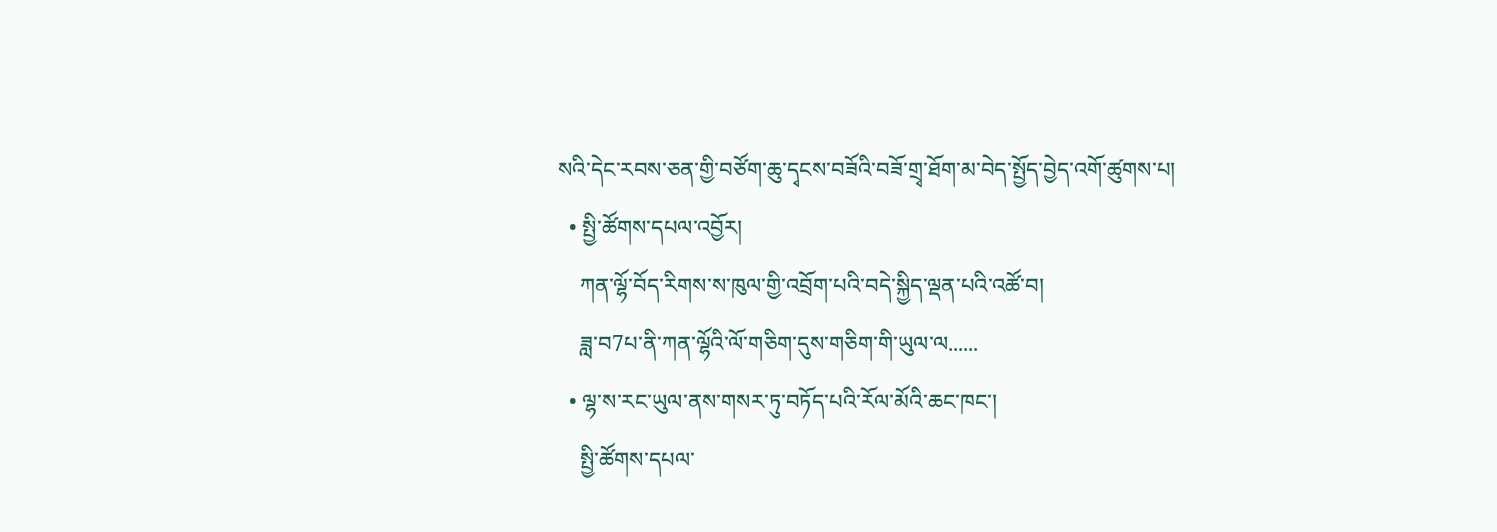སའི་དེང་རབས་ཅན་གྱི་བཙོག་ཆུ་དྭངས་བཟོའི་བཟོ་གྲྭ་ཐོག་མ་བེད་སྤྱོད་བྱེད་འགོ་ཚུགས་པ།
  • སྤྱི་ཚོགས་དཔལ་འབྱོར།
    ཀན་ལྷོ་བོད་རིགས་ས་ཁུལ་གྱི་འབྲོག་པའི་བདེ་སྐྱིད་ལྡན་པའི་འཚོ་བ།
    ཟླ་བ7པ་ནི་ཀན་ལྷོའི་ལོ་གཅིག་དུས་གཅིག་གི་ཡུལ་ལ......
  • ལྷ་ས་རང་ཡུལ་ནས་གསར་ཏུ་བཏོད་པའི་རོལ་མོའི་ཆང་ཁང་།
    སྤྱི་ཚོགས་དཔལ་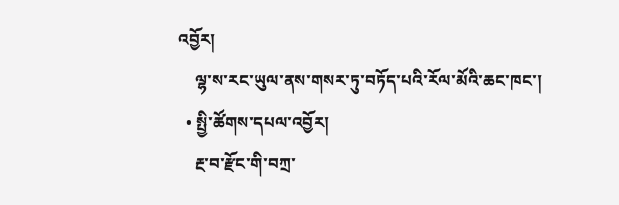འབྱོར།
    ལྷ་ས་རང་ཡུལ་ནས་གསར་ཏུ་བཏོད་པའི་རོལ་མོའི་ཆང་ཁང་།
  • སྤྱི་ཚོགས་དཔལ་འབྱོར།
    རྔ་བ་རྫོང་གི་བཀྲ་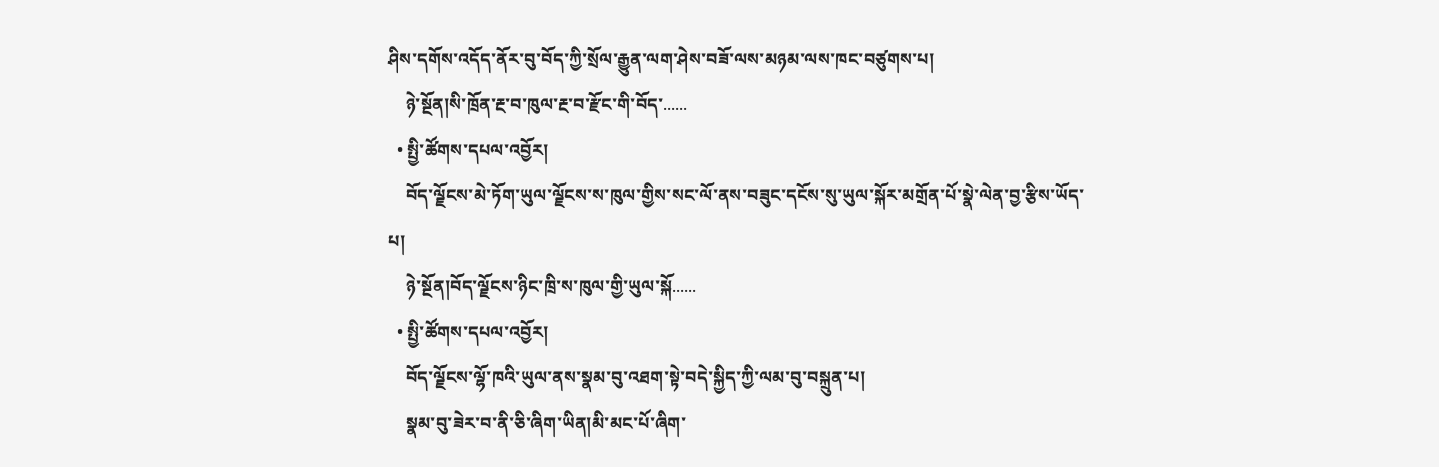ཤིས་དགོས་འདོད་ནོར་བུ་བོད་ཀྱི་སྲོལ་རྒྱུན་ལག་ཤེས་བཟོ་ལས་མཉམ་ལས་ཁང་བཙུགས་པ།
    ཉེ་སྔོན།སི་ཁྲོན་རྔ་བ་ཁུལ་རྔ་བ་རྫོང་གི་བོད་......
  • སྤྱི་ཚོགས་དཔལ་འབྱོར།
    བོད་ལྗོངས་མེ་ཏོག་ཡུལ་ལྗོངས་ས་ཁུལ་གྱིས་སང་ལོ་ནས་བཟུང་དངོས་སུ་ཡུལ་སྐོར་མགྲོན་པོ་སྣེ་ལེན་བྱ་རྩིས་ཡོད་པ།
    ཉེ་སྔོན།བོད་ལྗོངས་ཉིང་ཁྲི་ས་ཁུལ་གྱི་ཡུལ་སྐོ......
  • སྤྱི་ཚོགས་དཔལ་འབྱོར།
    བོད་ལྗོངས་ལྷོ་ཁའི་ཡུལ་ནས་སྣམ་བུ་འཐག་སྟེ་བདེ་སྐྱིད་ཀྱི་ལམ་བུ་བསྐྲུན་པ།
    སྣམ་བུ་ཟེར་བ་ནི་ཅི་ཞིག་ཡིན།མི་མང་པོ་ཞིག་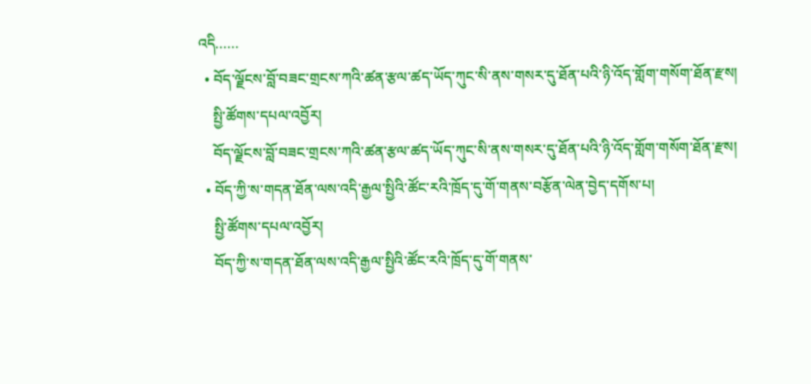འདི......
  • བོད་ལྗོངས་བློ་བཟང་གྲངས་ཀའི་ཚན་རྩལ་ཚད་ཡོད་ཀུང་སི་ནས་གསར་དུ་ཐོན་པའི་ཉི་འོད་གློག་གསོག་ཐོན་རྫས།
    སྤྱི་ཚོགས་དཔལ་འབྱོར།
    བོད་ལྗོངས་བློ་བཟང་གྲངས་ཀའི་ཚན་རྩལ་ཚད་ཡོད་ཀུང་སི་ནས་གསར་དུ་ཐོན་པའི་ཉི་འོད་གློག་གསོག་ཐོན་རྫས།
  • བོད་ཀྱི་ས་གདན་ཐོན་ལས་འདི་རྒྱལ་སྤྱིའི་ཚོང་རའི་ཁྲོད་དུ་གོ་གནས་བརྩོན་ལེན་བྱེད་དགོས་པ།
    སྤྱི་ཚོགས་དཔལ་འབྱོར།
    བོད་ཀྱི་ས་གདན་ཐོན་ལས་འདི་རྒྱལ་སྤྱིའི་ཚོང་རའི་ཁྲོད་དུ་གོ་གནས་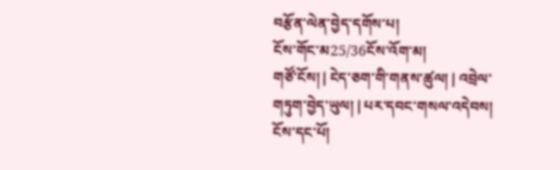བརྩོན་ལེན་བྱེད་དགོས་པ།
ངོས་གོང་མ25/36ངོས་འོག་མ།
གཙོ་ངོས། | ངེད་ཅག་གི་གནས་ཚུལ། | འབྲེལ་གཏུག་བྱེད་ཡུལ། | པར་དབང་གསལ་འདེབས།
ངོས་དང་པོ།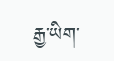རྒྱ་ཡིག་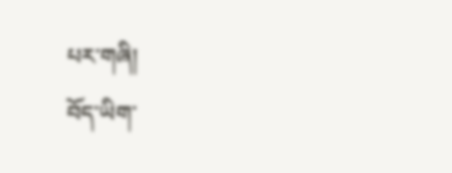པར་གཞི།
བོད་ཡིག་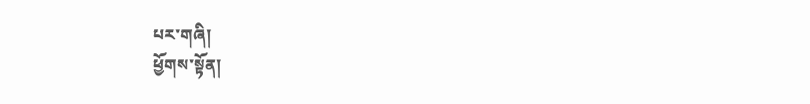པར་གཞི།
ཕྱོགས་སྟོན།